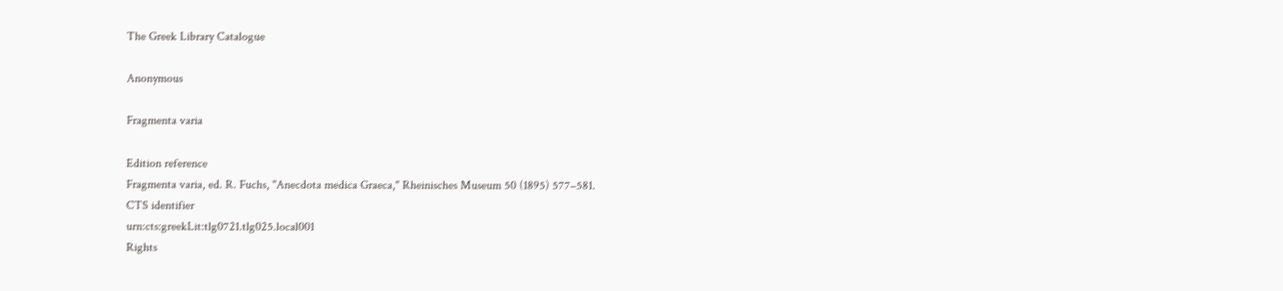The Greek Library Catalogue

Anonymous

Fragmenta varia

Edition reference
Fragmenta varia, ed. R. Fuchs, "Anecdota medica Graeca," Rheinisches Museum 50 (1895) 577–581.
CTS identifier
urn:cts:greekLit:tlg0721.tlg025.local001
Rights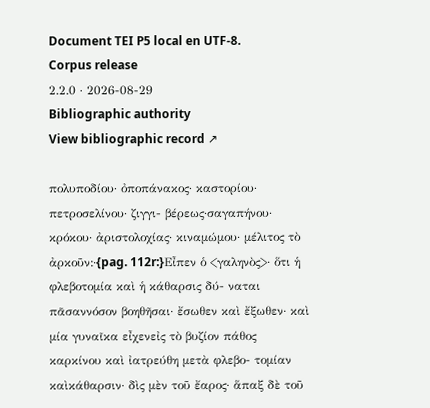Document TEI P5 local en UTF-8.
Corpus release
2.2.0 · 2026-08-29
Bibliographic authority
View bibliographic record ↗

πολυποδίου· ὀποπάνακος· καστορίου· πετροσελίνου· ζιγγι- βέρεως·σαγαπήνου· κρόκου· ἀριστολοχίας· κιναμώμου· μέλιτος τὸ ἀρκοῦν:·{pag. 112r:}Εἶπεν ὁ <γαληνὸς>· ὅτι ἡ φλεβοτομία καὶ ἡ κάθαρσις δύ- ναται πᾶσαννόσον βοηθῆσαι· ἔσωθεν καὶ ἔξωθεν· καὶ μία γυναῖκα εἶχενεἰς τὸ βυζίον πάθος καρκίνου καὶ ἰατρεύθη μετὰ φλεβο- τομίαν καὶκάθαρσιν· δὶς μὲν τοῦ ἔαρος· ἅπαξ δὲ τοῦ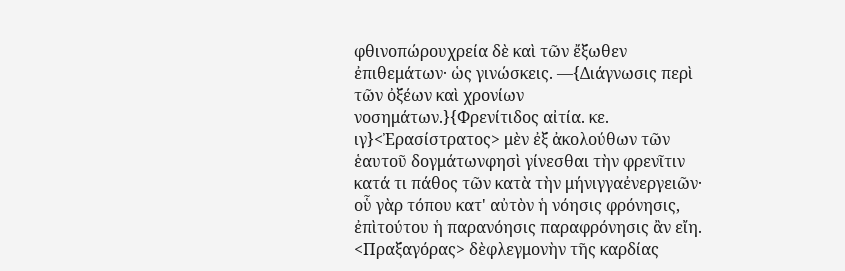φθινοπώρουχρεία δὲ καὶ τῶν ἔξωθεν ἐπιθεμάτων· ὡς γινώσκεις. —{Διάγνωσις περὶ τῶν ὀξέων καὶ χρονίων νοσημάτων.}{Φρενίτιδος αἰτία. κε. ιγ}<Ἐρασίστρατος> μὲν ἐξ ἀκολούθων τῶν ἑαυτοῦ δογμάτωνφησὶ γίνεσθαι τὴν φρενῖτιν κατά τι πάθος τῶν κατὰ τὴν μήνιγγαἐνεργειῶν· οὗ γὰρ τόπου κατ' αὐτὸν ἡ νόησις φρόνησις, ἐπὶτούτου ἡ παρανόησις παραφρόνησις ἂν εἴη. <Πραξαγόρας> δὲφλεγμονὴν τῆς καρδίας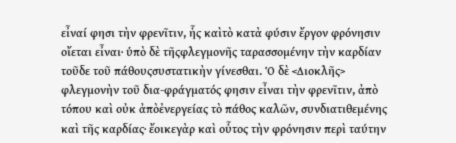εἶναί φησι τὴν φρενῖτιν, ἧς καὶτὸ κατὰ φύσιν ἔργον φρόνησιν οἴεται εἶναι· ὑπὸ δὲ τῆςφλεγμονῆς ταρασσομένην τὴν καρδίαν τοῦδε τοῦ πάθουςσυστατικὴν γίνεσθαι. Ὁ δὲ <Διοκλῆς> φλεγμονὴν τοῦ δια-φράγματός φησιν εἶναι τὴν φρενῖτιν, ἀπὸ τόπου καὶ οὐκ ἀπὸἐνεργείας τὸ πάθος καλῶν, συνδιατιθεμένης καὶ τῆς καρδίας· ἔοικεγὰρ καὶ οὗτος τὴν φρόνησιν περὶ ταύτην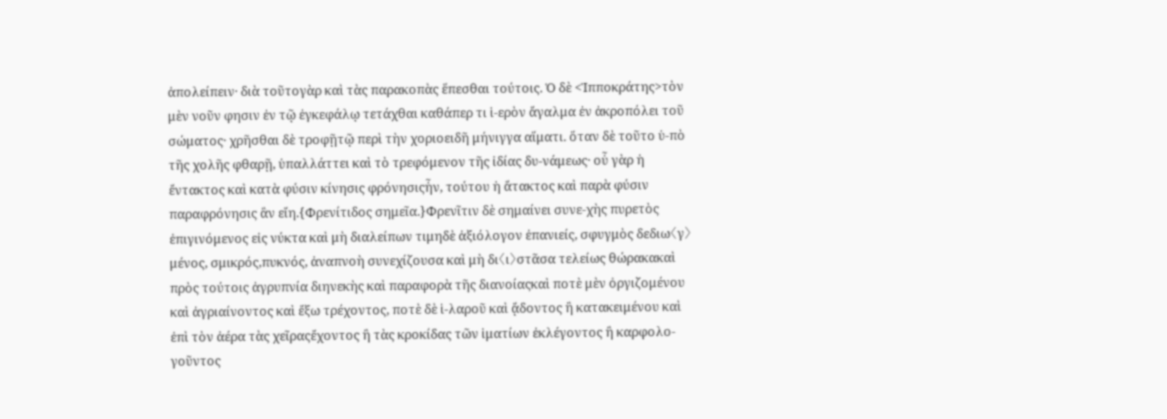ἀπολείπειν· διὰ τοῦτογὰρ καὶ τὰς παρακοπὰς ἕπεσθαι τούτοις. Ὁ δὲ <Ἱπποκράτης>τὸν μὲν νοῦν φησιν ἐν τῷ ἐγκεφάλῳ τετάχθαι καθάπερ τι ἱ-ερὸν ἄγαλμα ἐν ἀκροπόλει τοῦ σώματος· χρῆσθαι δὲ τροφῇτῷ περὶ τὴν χοριοειδῆ μήνιγγα αἵματι. ὅταν δὲ τοῦτο ὑ-πὸ τῆς χολῆς φθαρῇ, ὑπαλλάττει καὶ τὸ τρεφόμενον τῆς ἰδίας δυ-νάμεως· οὗ γὰρ ἡ ἔντακτος καὶ κατὰ φύσιν κίνησις φρόνησιςἦν, τούτου ἡ ἄτακτος καὶ παρὰ φύσιν παραφρόνησις ἂν εἴη.{Φρενίτιδος σημεῖα.}Φρενῖτιν δὲ σημαίνει συνε-χὴς πυρετὸς ἐπιγινόμενος εἰς νύκτα καὶ μὴ διαλείπων τιμηδὲ ἀξιόλογον ἐπανιείς, σφυγμὸς δεδιω〈γ〉μένος, σμικρός,πυκνός, ἀναπνοὴ συνεχίζουσα καὶ μὴ δι〈ι〉στᾶσα τελείως θώρακακαὶ πρὸς τούτοις ἀγρυπνία διηνεκὴς καὶ παραφορὰ τῆς διανοίαςκαὶ ποτὲ μὲν ὀργιζομένου καὶ ἀγριαίνοντος καὶ ἔξω τρέχοντος, ποτὲ δὲ ἱ-λαροῦ καὶ ᾄδοντος ἢ κατακειμένου καὶ ἐπὶ τὸν ἀέρα τὰς χεῖραςἔχοντος ἢ τὰς κροκίδας τῶν ἱματίων ἐκλέγοντος ἢ καρφολο-γοῦντος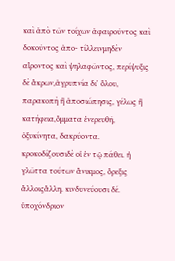καὶ ἀπὸ τῶν τοίχων ἀφαιροῦντος καὶ δοκοῦντος ἀπο- τίλλεινμηδὲν αἴροντος καὶ ψηλαφῶντος, περίψυξις δὲ ἄκρων,ἀγρυπνία δι' ὅλου, παρακοπὴ ἢ ἀποσιώπησις, γέλως ἢ κατήφεια,ὄμματα ἐνερευθῆ, ὀξυκίνητα, δακρύοντα. κροκοδίζουσιδὲ οἱ ἐν τῷ πάθει. ἡ γλῶττα τούτων ἄνικμος, ὄρεξις ἄλλοιςἄλλη. κινδυνεύουσι δέ. ὑποχόνδριον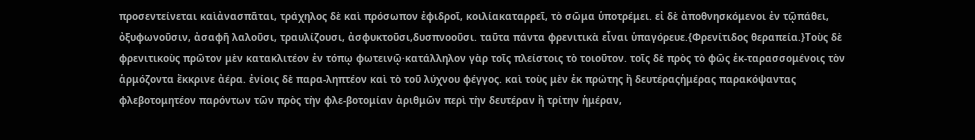προσεντείνεται καὶἀνασπᾶται, τράχηλος δὲ καὶ πρόσωπον ἐφιδροῖ, κοιλίακαταρρεῖ, τὸ σῶμα ὑποτρέμει. εἰ δὲ ἀποθνησκόμενοι ἐν τῷπάθει, ὀξυφωνοῦσιν, ἀσαφῆ λαλοῦσι, τραυλίζουσι, ἀσφυκτοῦσι,δυσπνοοῦσι. ταῦτα πάντα φρενιτικὰ εἶναι ὑπαγόρευε.{Φρενίτιδος θεραπεία.}Τοὺς δὲ φρενιτικοὺς πρῶτον μὲν κατακλιτέον ἐν τόπῳ φωτεινῷ·κατάλληλον γὰρ τοῖς πλείστοις τὸ τοιοῦτον. τοῖς δὲ πρὸς τὸ φῶς ἐκ-ταρασσομένοις τὸν ἁρμόζοντα ἔκκρινε ἀέρα. ἐνίοις δὲ παρα-ληπτέον καὶ τὸ τοῦ λύχνου φέγγος. καὶ τοὺς μὲν ἐκ πρώτης ἢ δευτέραςἡμέρας παρακόψαντας φλεβοτομητέον παρόντων τῶν πρὸς τὴν φλε-βοτομίαν ἀριθμῶν περὶ τὴν δευτέραν ἢ τρίτην ἡμέραν,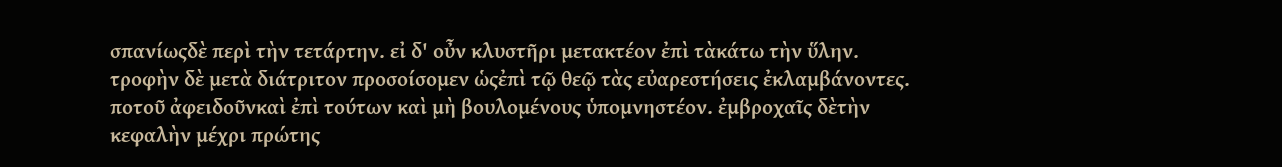σπανίωςδὲ περὶ τὴν τετάρτην. εἰ δ' οὖν κλυστῆρι μετακτέον ἐπὶ τὰκάτω τὴν ὕλην. τροφὴν δὲ μετὰ διάτριτον προσοίσομεν ὡςἐπὶ τῷ θεῷ τὰς εὐαρεστήσεις ἐκλαμβάνοντες. ποτοῦ ἀφειδοῦνκαὶ ἐπὶ τούτων καὶ μὴ βουλομένους ὑπομνηστέον. ἐμβροχαῖς δὲτὴν κεφαλὴν μέχρι πρώτης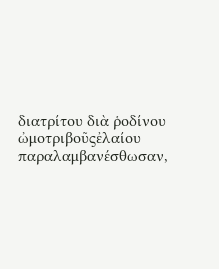διατρίτου διὰ ῥοδίνου ὠμοτριβοῦςἐλαίου παραλαμβανέσθωσαν,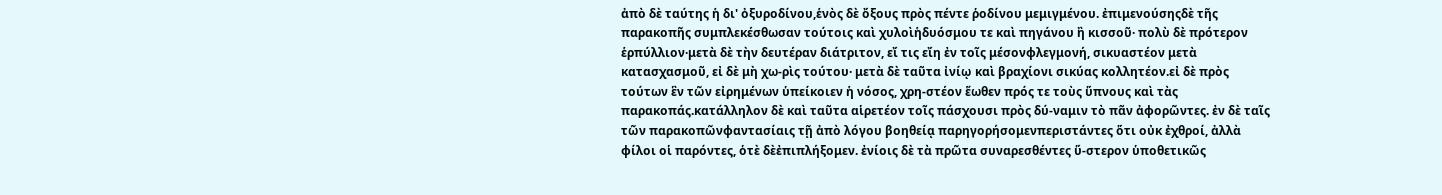ἀπὸ δὲ ταύτης ἡ δι' ὀξυροδίνου,ἑνὸς δὲ ὄξους πρὸς πέντε ῥοδίνου μεμιγμένου. ἐπιμενούσηςδὲ τῆς παρακοπῆς συμπλεκέσθωσαν τούτοις καὶ χυλοὶἡδυόσμου τε καὶ πηγάνου ἢ κισσοῦ· πολὺ δὲ πρότερον ἑρπύλλιον·μετὰ δὲ τὴν δευτέραν διάτριτον, εἴ τις εἴη ἐν τοῖς μέσονφλεγμονή, σικυαστέον μετὰ κατασχασμοῦ, εἰ δὲ μὴ χω-ρὶς τούτου· μετὰ δὲ ταῦτα ἰνίῳ καὶ βραχίονι σικύας κολλητέον.εἰ δὲ πρὸς τούτων ἓν τῶν εἰρημένων ὑπείκοιεν ἡ νόσος, χρη-στέον ἕωθεν πρός τε τοὺς ὕπνους καὶ τὰς παρακοπάς.κατάλληλον δὲ καὶ ταῦτα αἱρετέον τοῖς πάσχουσι πρὸς δύ-ναμιν τὸ πᾶν ἀφορῶντες. ἐν δὲ ταῖς τῶν παρακοπῶνφαντασίαις τῇ ἀπὸ λόγου βοηθείᾳ παρηγορήσομενπεριστάντες ὅτι οὐκ ἐχθροί, ἀλλὰ φίλοι οἱ παρόντες, ὁτὲ δὲἐπιπλήξομεν. ἐνίοις δὲ τὰ πρῶτα συναρεσθέντες ὕ-στερον ὑποθετικῶς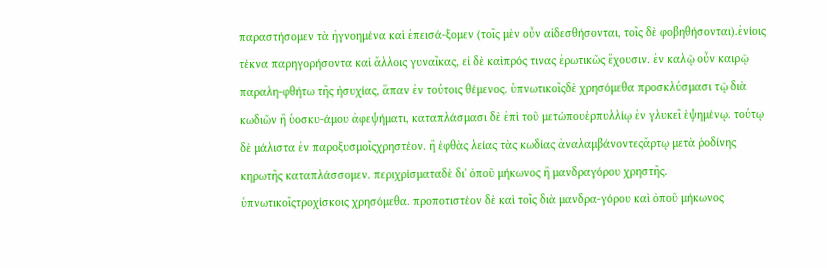παραστήσομεν τὰ ἠγνοημένα καὶ ἐπεισά-ξομεν (τοῖς μὲν οὖν αἰδεσθήσονται, τοῖς δὲ φοβηθήσονται).ἐνίοις τέκνα παρηγορήσοντα καὶ ἄλλοις γυναῖκας, εἰ δὲ καὶπρός τινας ἐρωτικῶς ἔχουσιν. ἐν καλῷ οὖν καιρῷ παραλη-φθήτω τῆς ἡσυχίας, ἅπαν ἐν τούτοις θέμενος. ὑπνωτικοῖςδὲ χρησόμεθα προσκλύσμασι τῷ διὰ κωδιῶν ἢ ὑοσκυ-άμου ἀφεψήματι, καταπλάσμασι δὲ ἐπὶ τοῦ μετώπουἑρπυλλίῳ ἐν γλυκεῖ ἑψημένῳ. τούτῳ δὲ μάλιστα ἐν παροξυσμοῖςχρηστέον. ἢ ἑφθὰς λείας τὰς κωδίας ἀναλαμβάνοντεςἄρτῳ μετὰ ῥοδίνης κηρωτῆς καταπλάσσομεν. περιχρίσματαδὲ δι' ὀποῦ μήκωνος ἢ μανδραγόρου χρηστῆς. ὑπνωτικοῖςτροχίσκοις χρησόμεθα. προποτιστέον δὲ καὶ τοῖς διὰ μανδρα-γόρου καὶ ὀποῦ μήκωνος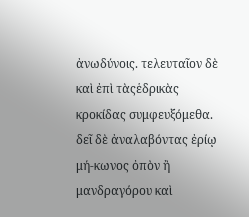ἀνωδύνοις. τελευταῖον δὲ καὶ ἐπὶ τὰςἑδρικὰς κροκίδας συμφευξόμεθα. δεῖ δὲ ἀναλαβόντας ἐρίῳ μή-κωνος ὀπὸν ἢ μανδραγόρου καὶ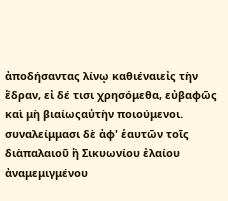ἀποδήσαντας λίνῳ καθιέναιεἰς τὴν ἕδραν, εἰ δέ τισι χρησόμεθα, εὐβαφῶς καὶ μὴ βιαίωςαὐτὴν ποιούμενοι. συναλείμμασι δὲ ἀφ' ἑαυτῶν τοῖς διὰπαλαιοῦ ἢ Σικυωνίου ἐλαίου ἀναμεμιγμένου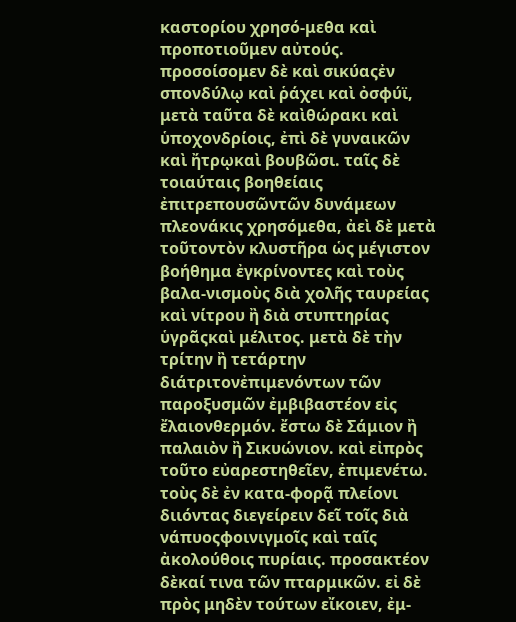καστορίου χρησό-μεθα καὶ προποτιοῦμεν αὐτούς. προσοίσομεν δὲ καὶ σικύαςἐν σπονδύλῳ καὶ ῥάχει καὶ ὀσφύϊ, μετὰ ταῦτα δὲ καὶθώρακι καὶ ὑποχονδρίοις, ἐπὶ δὲ γυναικῶν καὶ ἤτρῳκαὶ βουβῶσι. ταῖς δὲ τοιαύταις βοηθείαις ἐπιτρεπουσῶντῶν δυνάμεων πλεονάκις χρησόμεθα, ἀεὶ δὲ μετὰ τοῦτοντὸν κλυστῆρα ὡς μέγιστον βοήθημα ἐγκρίνοντες καὶ τοὺς βαλα-νισμοὺς διὰ χολῆς ταυρείας καὶ νίτρου ἢ διὰ στυπτηρίας ὑγρᾶςκαὶ μέλιτος. μετὰ δὲ τὴν τρίτην ἢ τετάρτην διάτριτονἐπιμενόντων τῶν παροξυσμῶν ἐμβιβαστέον εἰς ἔλαιονθερμόν. ἔστω δὲ Σάμιον ἢ παλαιὸν ἢ Σικυώνιον. καὶ εἰπρὸς τοῦτο εὐαρεστηθεῖεν, ἐπιμενέτω. τοὺς δὲ ἐν κατα-φορᾷ πλείονι διιόντας διεγείρειν δεῖ τοῖς διὰ νάπυοςφοινιγμοῖς καὶ ταῖς ἀκολούθοις πυρίαις. προσακτέον δὲκαί τινα τῶν πταρμικῶν. εἰ δὲ πρὸς μηδὲν τούτων εἴκοιεν, ἐμ-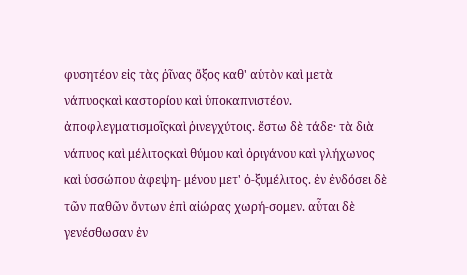φυσητέον εἰς τὰς ῥῖνας ὄξος καθ' αὑτὸν καὶ μετὰ νάπυοςκαὶ καστορίου καὶ ὑποκαπνιστέον. ἀποφλεγματισμοῖςκαὶ ῥινεγχύτοις. ἔστω δὲ τάδε· τὰ διὰ νάπυος καὶ μέλιτοςκαὶ θύμου καὶ ὀριγάνου καὶ γλήχωνος καὶ ὑσσώπου ἀφεψη- μένου μετ' ὀ-ξυμέλιτος. ἐν ἐνδόσει δὲ τῶν παθῶν ὄντων ἐπὶ αἰώρας χωρή-σομεν. αὗται δὲ γενέσθωσαν ἐν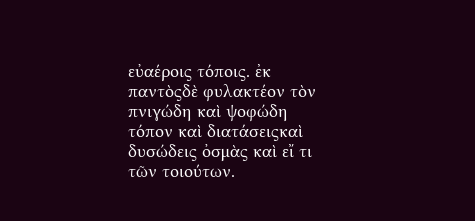εὐαέροις τόποις. ἐκ παντὸςδὲ φυλακτέον τὸν πνιγώδη καὶ ψοφώδη τόπον καὶ διατάσειςκαὶ δυσώδεις ὀσμὰς καὶ εἴ τι τῶν τοιούτων.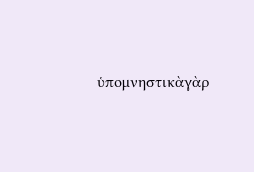ὑπομνηστικὰγὰρ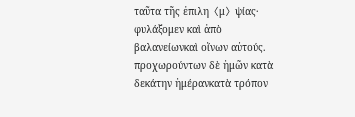ταῦτα τῆς ἐπιλη〈μ〉ψίας· φυλάξομεν καὶ ἀπὸ βαλανείωνκαὶ οἴνων αὐτούς. προχωρούντων δὲ ἡμῶν κατὰ δεκάτην ἡμέρανκατὰ τρόπον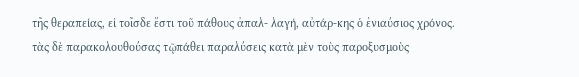τῆς θεραπείας, εἰ τοῖσδε ἔστι τοῦ πάθους ἀπαλ- λαγή, αὐτάρ-κης ὁ ἐνιαύσιος χρόνος. τὰς δὲ παρακολουθούσας τῷπάθει παραλύσεις κατὰ μὲν τοὺς παροξυσμοὺς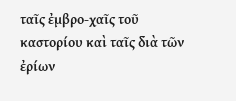ταῖς ἐμβρο-χαῖς τοῦ καστορίου καὶ ταῖς διὰ τῶν ἐρίων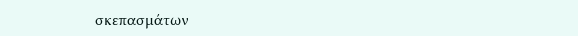σκεπασμάτων